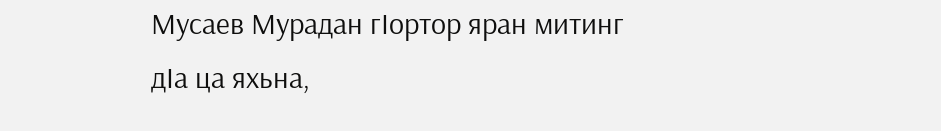Мусаев Мурадан гIортор яран митинг дIа ца яхьна,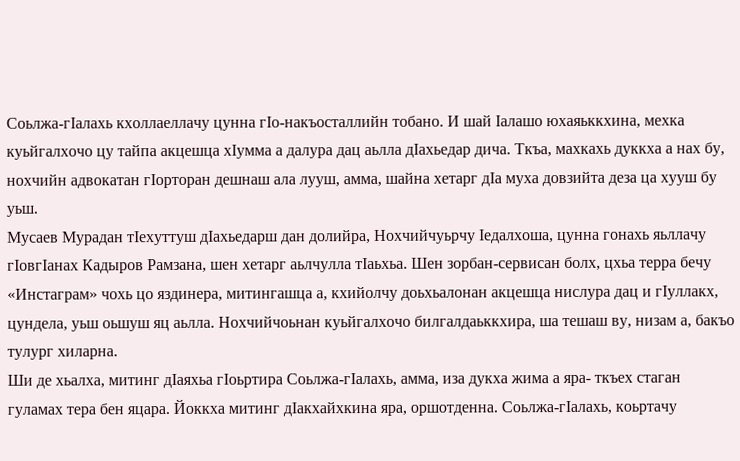Соьлжа-гIалахь кхоллаеллачу цунна гIо-накъосталлийн тобано. И шай Iалашо юхаяьккхина, мехка куьйгалхочо цу тайпа акцешца хIумма а далура дац аьлла дIахьедар дича. Ткъа, махкахь дуккха а нах бу, нохчийн адвокатан гIорторан дешнаш ала лууш, амма, шайна хетарг дIа муха довзийта деза ца хууш бу уьш.
Мусаев Мурадан тIехуттуш дIахьедарш дан долийра, Нохчийчуьрчу Iедалхоша, цунна гонахь яьллачу гIовгIанах Кадыров Рамзана, шен хетарг аьлчулла тIаьхьа. Шен зорбан-сервисан болх, цхьа терра бечу «Инстаграм» чохь цо яздинера, митингашца а, кхийолчу доьхьалонан акцешца нислура дац и гIуллакх, цундела, уьш оьшуш яц аьлла. Нохчийчоьнан куьйгалхочо билгалдаьккхира, ша тешаш ву, низам а, бакъо тулург хиларна.
Ши де хьалха, митинг дIаяхьа гIоьртира Соьлжа-гIалахь, амма, иза дукха жима а яра- ткъех стаган гуламах тера бен яцара. Йоккха митинг дIакхайхкина яра, оршотденна. Соьлжа-гIалахь, коьртачу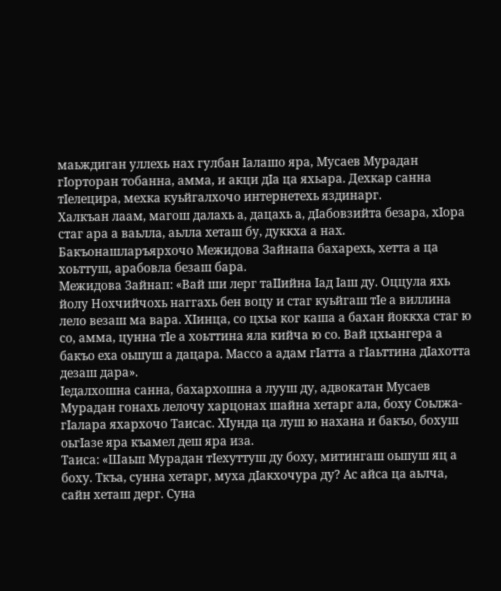маьждиган уллехь нах гулбан Iалашо яра, Мусаев Мурадан гIорторан тобанна, амма, и акци дIа ца яхьара. Дехкар санна тIелецира, мехка куьйгалхочо интернетехь яздинарг.
Халкъан лаам, магош далахь а, дацахь а, дIабовзийта безара, хIора стаг ара а ваьлла, аьлла хеташ бу, дуккха а нах. Бакъонашларъярхочо Межидова Зайнапа бахарехь, хетта а ца хоьттуш, арабовла безаш бара.
Межидова Зайнап: «Вай ши лерг таIIийна Iад Iаш ду. Оццула яхь йолу Нохчийчохь наггахь бен воцу и стаг куьйгаш тIе а виллина лело везаш ма вара. ХIинца, со цхьа ког каша а бахан йоккха стаг ю со, амма, цунна тIе а хоьттина яла кийча ю со. Вай цхьангера а бакъо еха оьшуш а дацара. Массо а адам гIатта а гIаьттина дIахотта дезаш дара».
Iедалхошна санна, бахархошна а лууш ду, адвокатан Мусаев Мурадан гонахь лелочу харцонах шайна хетарг ала, боху Соьлжа-гIалара яхархочо Таисас. ХIунда ца луш ю нахана и бакъо, бохуш оьгIазе яра къамел деш яра иза.
Таиса: «Шаьш Мурадан тIехуттуш ду боху, митингаш оьшуш яц а боху. Ткъа, сунна хетарг, муха дIакхочура ду? Ас айса ца аьлча, сайн хеташ дерг. Суна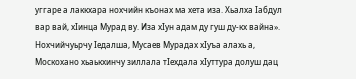уггаре а лаккхара нохчийн къонах ма хета иза. Хьалха Iабдул вар вай, хIинца Мурад ву. Иза хIун адам ду гуш ду-кх вайна».
Нохчийчуьрчу Iедалша, Мусаев Мурадах хIуъа алахь а, Москохано хьаькхинчу зиллала тIехдала хIуттура долуш дац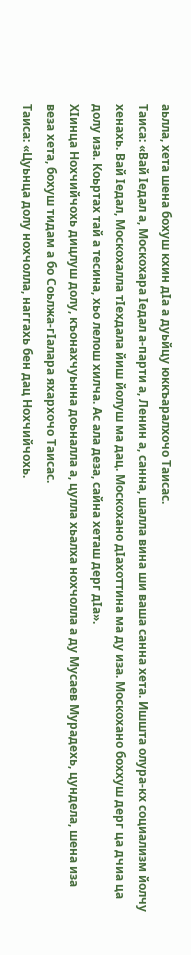аьлла, хета шена бохуш кхин дIа а дуьйцу юккъаралхочо Таисас.
Таиса: «Вай Iедал а, Москохара Iедал а-парти а, Ленин а, санна, шалла вина ши ваша санна хета. Ишшта олура-кх социализм йолчу хенахь. Вай Iедал, Москохалла тIехдала йиш йолуш ма дац. Москохано дIахоттина ма ду иза. Москохано боххуш дерг ца дчиа ца долу иза. Коьртах тай а тесина, хьо лелош хилча. Ас ала деза, сайна хеташ дерг дIа».
ХIинца Нохчийчохь дицлуш долу, къонахчуьнна доьналла а, цулла хьалха нохчолла а ду Мусаев Мурадехь, цундела, шена иза веза хета, бохуш тидам а бо Соьлжа-гIалара яхархочо Таисас.
Таиса: «Цуьнца долу нохчолла, наггахь бен дац Нохчийчохь.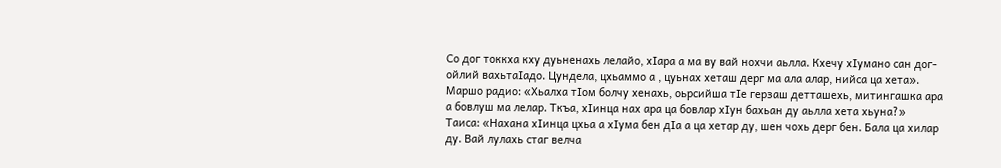Со дог токкха кху дуьненахь лелайо, хIара а ма ву вай нохчи аьлла. Кхечу хIумано сан дог-ойлий вахьтаIадо. Цундела, цхьаммо а , цуьнах хеташ дерг ма ала алар, нийса ца хета».
Маршо радио: «Хьалха тIом болчу хенахь, оьрсийша тIе герзаш детташехь, митингашка ара а бовлуш ма лелар. Ткъа, хIинца нах ара ца бовлар хIун бахьан ду аьлла хета хьуна?»
Таиса: «Нахана хIинца цхьа а хIума бен дIа а ца хетар ду, шен чохь дерг бен. Бала ца хилар ду. Вай лулахь стаг велча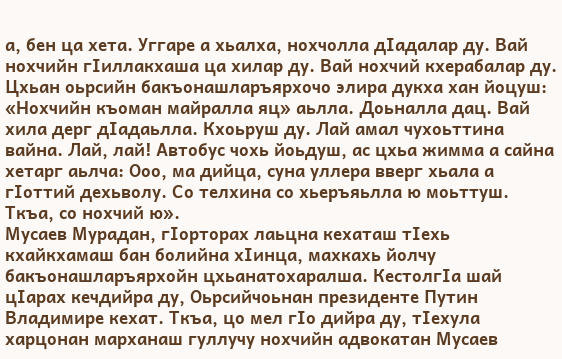а, бен ца хета. Уггаре а хьалха, нохчолла дIадалар ду. Вай нохчийн гIиллакхаша ца хилар ду. Вай нохчий кхерабалар ду. Цхьан оьрсийн бакъонашларъярхочо элира дукха хан йоцуш: «Нохчийн къоман майралла яц» аьлла. Доьналла дац. Вай хила дерг дIадаьлла. Кхоьруш ду. Лай амал чухоьттина вайна. Лай, лай! Автобус чохь йоьдуш, ас цхьа жимма а сайна хетарг аьлча: Ооо, ма дийца, суна уллера вверг хьала а гIоттий дехьволу. Со телхина со хьеръяьлла ю моьттуш. Ткъа, со нохчий ю».
Мусаев Мурадан, гIорторах лаьцна кехаташ тIехь кхайкхамаш бан болийна хIинца, махкахь йолчу бакъонашларъярхойн цхьанатохаралша. КестолгIа шай цIарах кечдийра ду, Оьрсийчоьнан президенте Путин Владимире кехат. Ткъа, цо мел гIо дийра ду, тIехула харцонан марханаш гуллучу нохчийн адвокатан Мусаев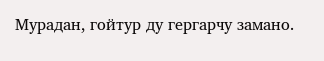Мурадан, гойтур ду гергарчу замано.